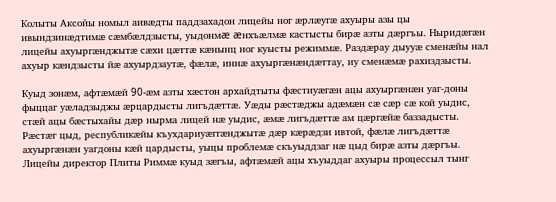Колыты Аксойы номыл аивæдты паддзахадон лицейы ног æрлæугæ ахуыры азы цы ивындзинæдтимæ сæмбæлдзысты, уыдонмæ æнхъæлмæ кастысты бирæ азты дæргъы. Ныридæгæн лицейы ахуыргæнджытæ сæхи цæттæ кæнынц ног куысты режиммæ. Раздæрау дыууæ сменæйы нал ахуыр кæндзысты йæ ахуырдзаутæ, фæлæ, иннæ ахуыргæнæндæттау, иу сменæмæ рахиздзысты.

Куыд зонæм, афтæмæй 90-æм азты хæстон архайдтыты фæстиуæгæн ацы ахуыргæнæн уаг-доны фыццаг уæладзыджы æрцардысты лигъдæттæ. Уæды рæстæджы адæмæн сæ сæр сæ кой уыдис, стæй ацы бæстыхайы дæр нырма лицей нæ уыдис, æмæ лигъдæттæ ам цæргæйæ баззадысты. Рæстæг цыд, республикæйы къухдариуæггæнджытæ дæр кæрæдзи ивтой, фæлæ лигъдæттæ ахуыргæнæн уагдоны кæй цардысты, уыцы проблемæ скъуыддзаг нæ цыд бирæ азты дæргъы. Лицейы директор Плиты Риммæ куыд зæгъы, афтæмæй ацы хъуыддаг ахуыры процессыл тынг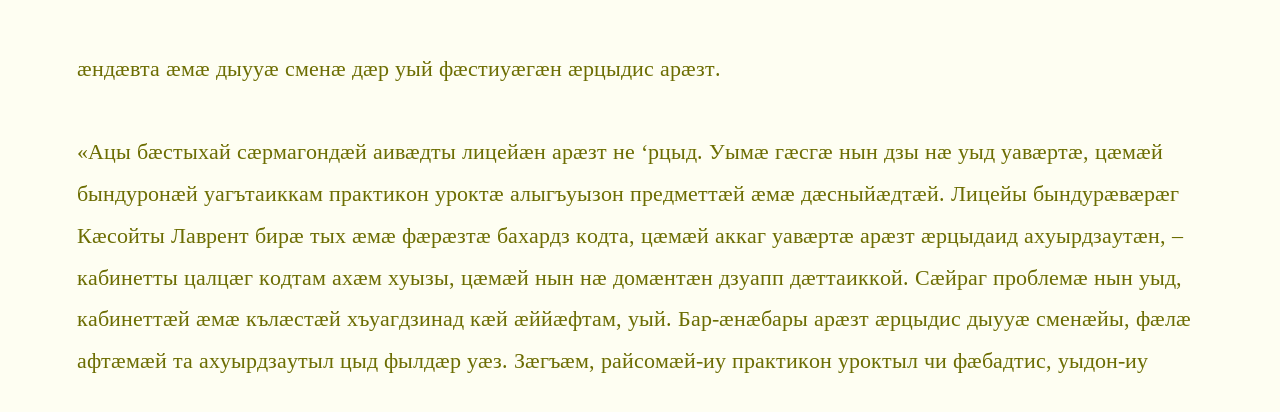æндæвта æмæ дыууæ сменæ дæр уый фæстиуæгæн æрцыдис арæзт.

«Ацы бæстыхай сæрмагондæй аивæдты лицейæн арæзт не ‘рцыд. Уымæ гæсгæ нын дзы нæ уыд уавæртæ, цæмæй бындуронæй уагътаиккам практикон уроктæ алыгъуызон предметтæй æмæ дæсныйæдтæй. Лицейы бындурæвæрæг Кæсойты Лаврент бирæ тых æмæ фæрæзтæ бахардз кодта, цæмæй аккаг уавæртæ арæзт æрцыдаид ахуырдзаутæн, – кабинетты цалцæг кодтам ахæм хуызы, цæмæй нын нæ домæнтæн дзуапп дæттаиккой. Сæйраг проблемæ нын уыд, кабинеттæй æмæ кълæстæй хъуагдзинад кæй æййæфтам, уый. Бар-æнæбары арæзт æрцыдис дыууæ сменæйы, фæлæ афтæмæй та ахуырдзаутыл цыд фылдæр уæз. Зæгъæм, райсомæй-иу практикон уроктыл чи фæбадтис, уыдон-иу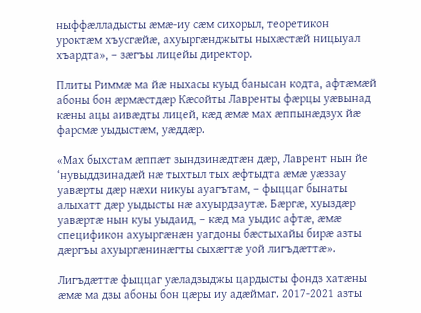ныффæлладысты æмæ-иу сæм сихорыл, теоретикон уроктæм хъусгæйæ, ахуыргæнджыты ныхæстæй ницыуал хъардта», – зæгъы лицейы директор.

Плиты Риммæ ма йæ ныхасы куыд банысан кодта, афтæмæй абоны бон æрмæстдæр Кæсойты Лавренты фæрцы уæвынад кæны ацы аивæдты лицей, кæд æмæ мах æппынæдзух йæ фарсмæ уыдыстæм, уæддæр.

«Мах быхстам æппæт зындзинæдтæн дæр, Лаврент нын йе ‘нувыддзинадæй нæ тыхтыл тых æфтыдта æмæ уæззау уавæрты дæр нæхи никуы ауагътам, – фыццаг бынаты алыхатт дæр уыдысты нæ ахуырдзаутæ. Бæргæ, хуыздæр уавæртæ нын куы уыдаид, – кæд ма уыдис афтæ, æмæ спецификон ахуыргæнæн уагдоны бæстыхайы бирæ азты дæргъы ахуыргæнинæгты сыхæгтæ уой лигъдæттæ».

Лигъдæттæ фыццаг уæладзыджы цардысты фондз хатæны æмæ ма дзы абоны бон цæры иу адæймаг. 2017-2021 азты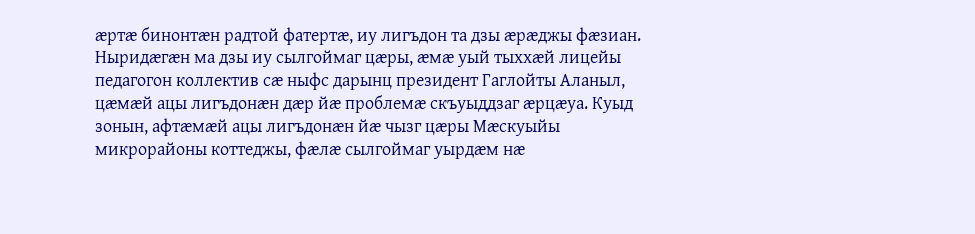æртæ бинонтæн радтой фатертæ, иу лигъдон та дзы æрæджы фæзиан. Ныридæгæн ма дзы иу сылгоймаг цæры, æмæ уый тыххæй лицейы педагогон коллектив сæ ныфс дарынц президент Гаглойты Аланыл, цæмæй ацы лигъдонæн дæр йæ проблемæ скъуыддзаг æрцæуа. Куыд зонын, афтæмæй ацы лигъдонæн йæ чызг цæры Мæскуыйы микрорайоны коттеджы, фæлæ сылгоймаг уырдæм нæ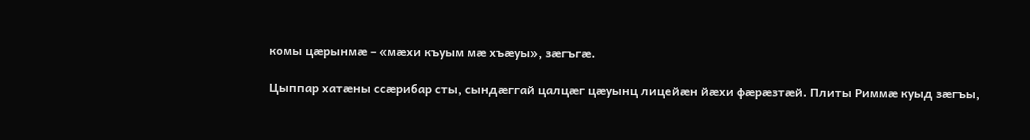комы цæрынмæ – «мæхи къуым мæ хъæуы», зæгъгæ.

Цыппар хатæны ссæрибар сты, сындæггай цалцæг цæуынц лицейæн йæхи фæрæзтæй. Плиты Риммæ куыд зæгъы,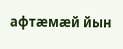афтæмæй йын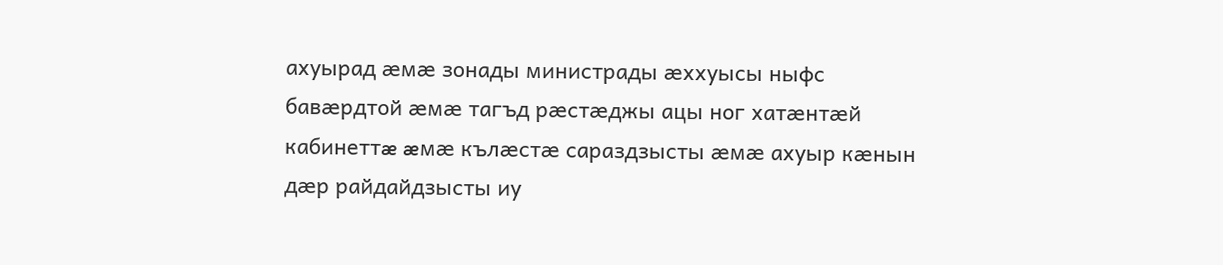ахуырад æмæ зонады министрады æххуысы ныфс бавæрдтой æмæ тагъд рæстæджы ацы ног хатæнтæй кабинеттæ æмæ кълæстæ сараздзысты æмæ ахуыр кæнын дæр райдайдзысты иу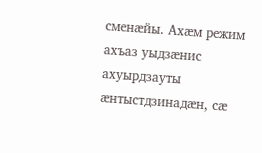сменæйы. Ахæм режим ахъаз уыдзæнис ахуырдзауты æнтыстдзинадæн, сæ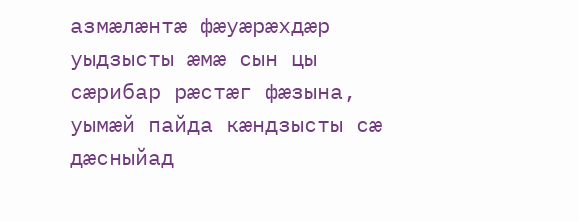азмæлæнтæ фæуæрæхдæр уыдзысты æмæ сын цы сæрибар рæстæг фæзына, уымæй пайда кæндзысты сæ дæсныйад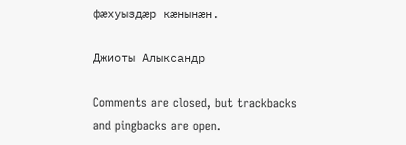фæхуыздæр кæнынæн.

Джиоты Алыксандр

Comments are closed, but trackbacks and pingbacks are open.